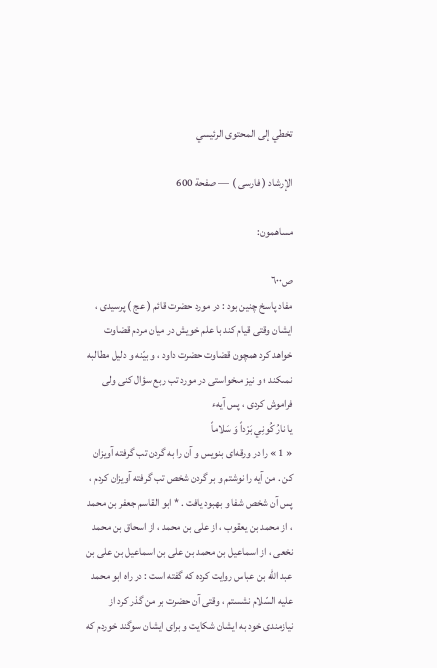تخطي إلى المحتوى الرئيسي

الإرشاد ( فارسى ) — صفحة 600

مساهمون:

ص٦٠٠
مفاد پاسخ چنين بود : در مورد حضرت قائم ( عج ) پرسيدى ، ايشان وقتى قيام كند با علم خويش در ميان مردم قضاوت خواهد كرد همچون قضاوت حضرت داود ، و بيّنه و دليل مطالبه نمىكند ؛ و نيز مىخواستى در مورد تب ربع سؤال كنى ولى فراموش كردى ، پس آيهء
يا نارُ كُونِي بَرْداً وَ سَلاماً
« 1 » را در ورقه‌اى بنويس و آن را به گردن تب گرفته آويزان كن . من آيه را نوشتم و بر گردن شخص تب گرفته آويزان كردم ، پس آن شخص شفا و بهبود يافت . * ابو القاسم جعفر بن محمد ، از محمد بن يعقوب ، از على بن محمد ، از اسحاق بن محمد نخعى ، از اسماعيل بن محمد بن على بن اسماعيل بن على بن عبد اللّه بن عباس روايت كرده كه گفته است : در راه ابو محمد عليه السّلام نشستم ، وقتى آن حضرت بر من گذر كرد از نيازمندى خود به ايشان شكايت و براى ايشان سوگند خوردم كه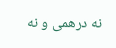نه درهمى و نه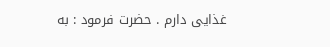غذايى دارم . حضرت فرمود : به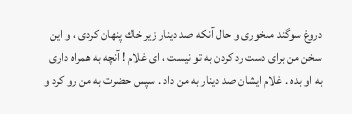دروغ سوگند مىخورى و حال آنكه صد دينار زير خاك پنهان كردى ، و اين سخن من براى دست رد كردن به تو نيست ، اى غلام ! آنچه به همراه دارى به او بده . غلام ايشان صد دينار به من داد . سپس حضرت به من رو كرد و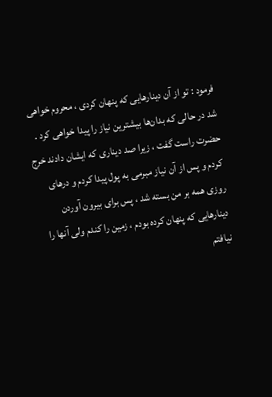فرمود : تو از آن دينارهايى كه پنهان كردى ، محروم خواهى شد در حالى كه بدان‌ها بيشترين نياز را پيدا خواهى كرد . حضرت راست گفت ، زيرا صد دينارى كه ايشان دادند خرج كردم و پس از آن نياز مبرمى به پول پيدا كردم و درهاى روزى همه بر من بسته شد ، پس براى بيرون آوردن دينارهايى كه پنهان كرده بودم ، زمين را كندم ولى آنها را نيافتم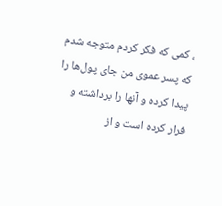، كمى كه فكر كردم متوجه شدم كه پسر عموى من جاى پول‌ها را پيدا كرده و آنها را برداشته و فرار كرده است و از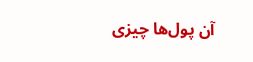آن پول‌ها چيزى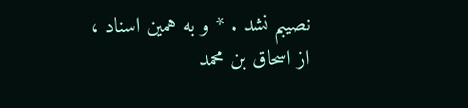نصيبم نشد . * و به همين اسناد ، از اسحاق بن محمد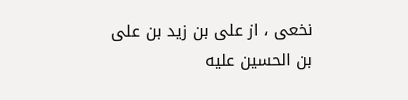نخعى ، از على بن زيد بن على بن الحسين عليه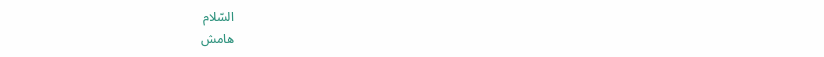السّلام
هامش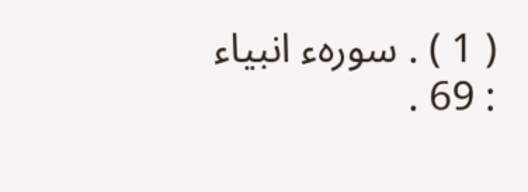( 1 ) . سورهء انبياء : 69 .